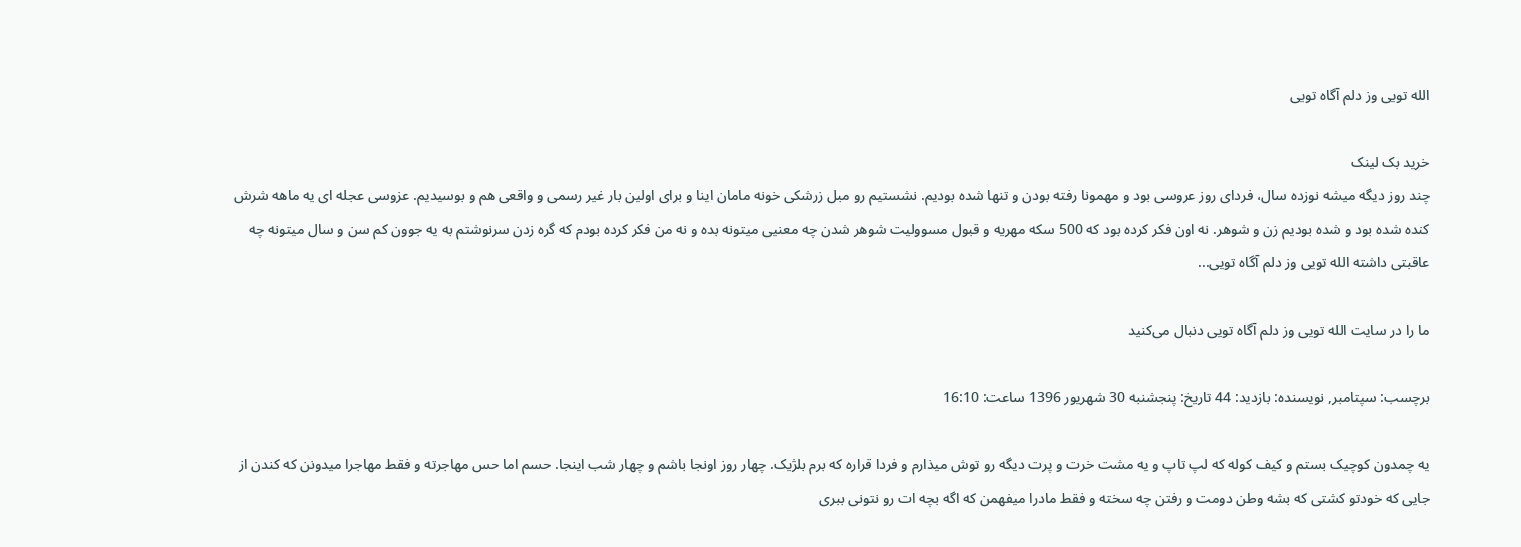الله تویی وز دلم آگاه تویی

خرید بک لینک
چند روز دیگه میشه نوزده سال، فردای روز عروسی بود و مهمونا رفته بودن و تنها شده بودیم. نشستیم رو مبل زرشکی خونه مامان اینا و برای اولین بار غیر رسمی و واقعی هم و بوسیدیم. عزوسی عجله ای یه ماهه شرش کنده شده بود و شده بودیم زن و شوهر. نه اون فکر کرده بود که 500 سکه مهریه و قبول مسوولیت شوهر شدن چه معنیی میتونه بده و نه من فکر کرده بودم که گره زدن سرنوشتم به یه جوون کم سن و سال میتونه چه عاقبتی داشته الله تویی وز دلم آگاه تویی...

ما را در سایت الله تویی وز دلم آگاه تویی دنبال می‌کنید

برچسب: سپتامبر, نویسنده: بازدید: 44 تاريخ: پنجشنبه 30 شهريور 1396 ساعت: 16:10

یه چمدون کوچیک بستم و کیف کوله که لپ تاپ و یه مشت خرت و پرت دیگه رو توش میذارم و فردا قراره که برم بلژیک. چهار روز اونجا باشم و چهار شب اینجا. حسم اما حس مهاجرته و فقط مهاجرا میدونن که کندن از جایی که خودتو کشتی که بشه وطن دومت و رفتن چه سخته و فقط مادرا میفهمن که اگه بچه ات رو نتونی ببری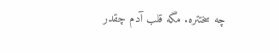چه سختتره. مگه قلب آدم چقدر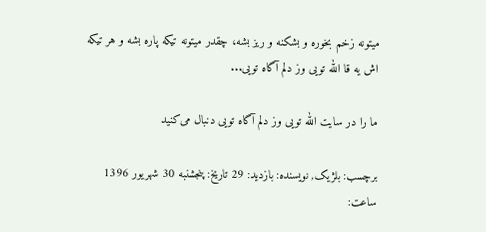میتونه زخم بخوره و بشکنه و ریز بشه، چقدر میتونه تیکه پاره بشه و هر تیکه اش یه قا الله تویی وز دلم آگاه تویی...

ما را در سایت الله تویی وز دلم آگاه تویی دنبال می‌کنید

برچسب: بلژیک, نویسنده: بازدید: 29 تاريخ: پنجشنبه 30 شهريور 1396 ساعت: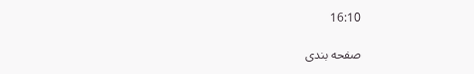16:10

صفحه بندی